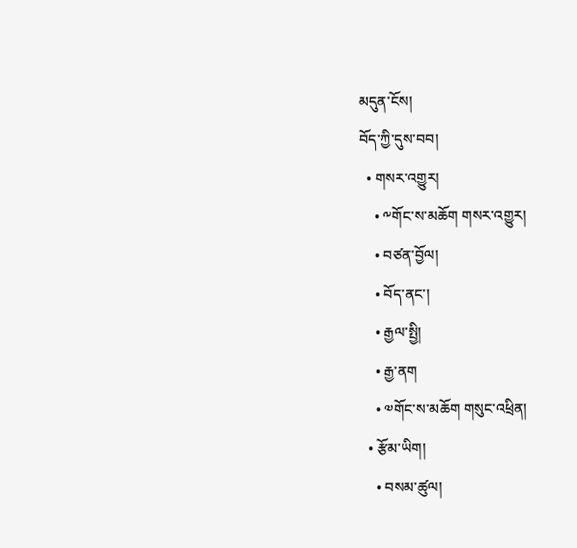མདུན་ངོས།
བོད་ཀྱི་དུས་བབ།
  • གསར་འགྱུར།
    • ༸གོང་ས་མཆོག གསར་འགྱུར།
    • བཙན་བྱོལ།
    • བོད་ནང་།
    • རྒྱལ་སྤྱི།
    • རྒྱ་ནག
    • ༧གོང་ས་མཆོག གསུང་འཕྲིན།
  • རྩོམ་ཡིག།
    • བསམ་ཚུལ།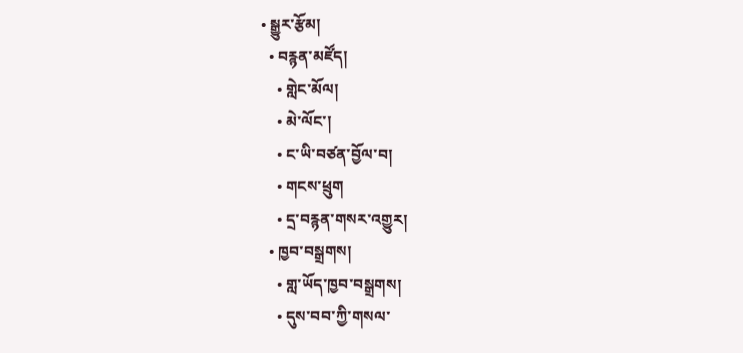• སྒྱུར་རྩོམ།
  • བརྙན་མཛོད།
    • གླེང་མོལ།
    • མེ་ལོང་།
    • ང་ཡི་བཙན་བྱོལ་བ།
    • གངས་ཕྲུག
    • དྲ་བརྙན་གསར་འགྱུར།
  • ཁྱབ་བསྒྲགས།
    • གླ་ཡོད་ཁྱབ་བསྒྲགས།
    • དུས་བབ་ཀྱི་གསལ་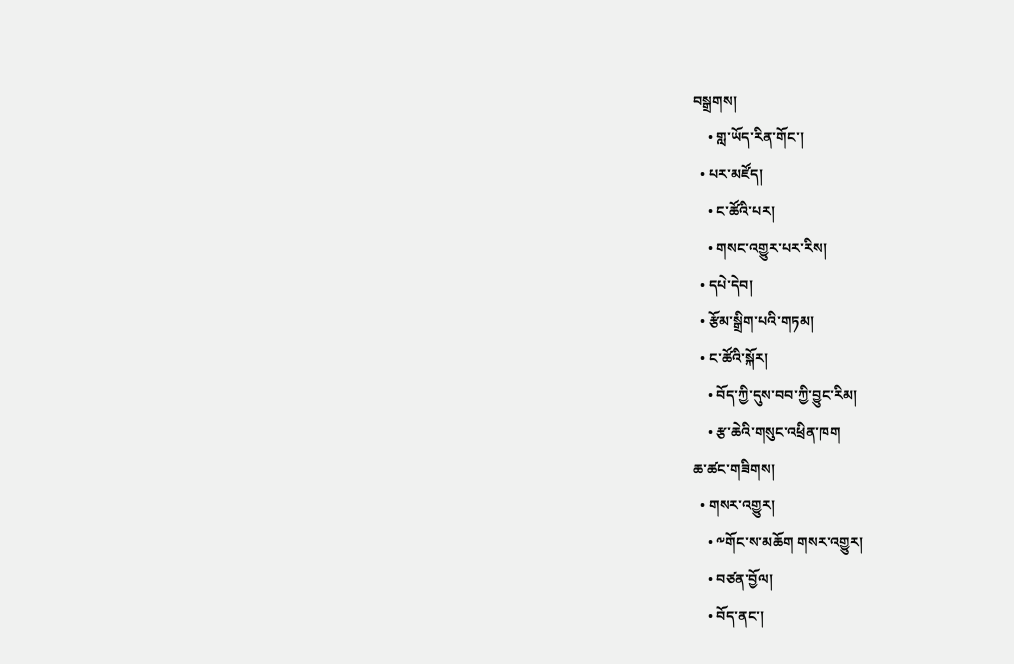བསྒྲགས།
    • གླ་ཡོད་རིན་གོང་།
  • པར་མཛོད།
    • ང་ཚོའི་པར།
    • གསང་འགྱུར་པར་རིས།
  • དཔེ་དེབ།
  • རྩོམ་སྒྲིག་པའི་གཏམ།
  • ང་ཚོའི་སྐོར།
    • བོད་ཀྱི་དུས་བབ་ཀྱི་བྱུང་རིམ།
    • རྩ་ཆེའི་གསུང་འཕྲིན་ཁག
ཆ་ཚང་གཟིགས།
  • གསར་འགྱུར།
    • ༸གོང་ས་མཆོག གསར་འགྱུར།
    • བཙན་བྱོལ།
    • བོད་ནང་།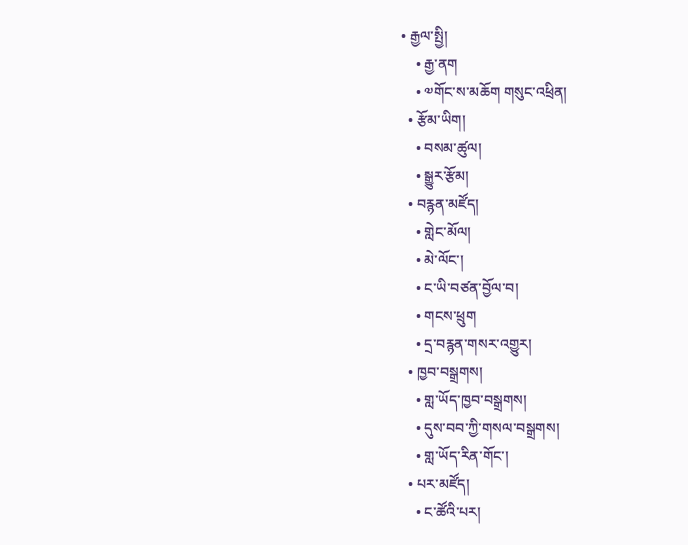• རྒྱལ་སྤྱི།
    • རྒྱ་ནག
    • ༧གོང་ས་མཆོག གསུང་འཕྲིན།
  • རྩོམ་ཡིག།
    • བསམ་ཚུལ།
    • སྒྱུར་རྩོམ།
  • བརྙན་མཛོད།
    • གླེང་མོལ།
    • མེ་ལོང་།
    • ང་ཡི་བཙན་བྱོལ་བ།
    • གངས་ཕྲུག
    • དྲ་བརྙན་གསར་འགྱུར།
  • ཁྱབ་བསྒྲགས།
    • གླ་ཡོད་ཁྱབ་བསྒྲགས།
    • དུས་བབ་ཀྱི་གསལ་བསྒྲགས།
    • གླ་ཡོད་རིན་གོང་།
  • པར་མཛོད།
    • ང་ཚོའི་པར།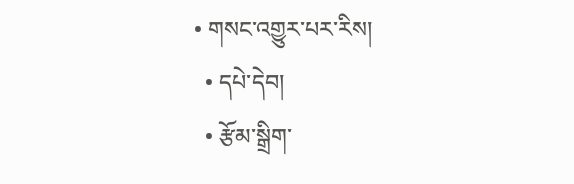• གསང་འགྱུར་པར་རིས།
  • དཔེ་དེབ།
  • རྩོམ་སྒྲིག་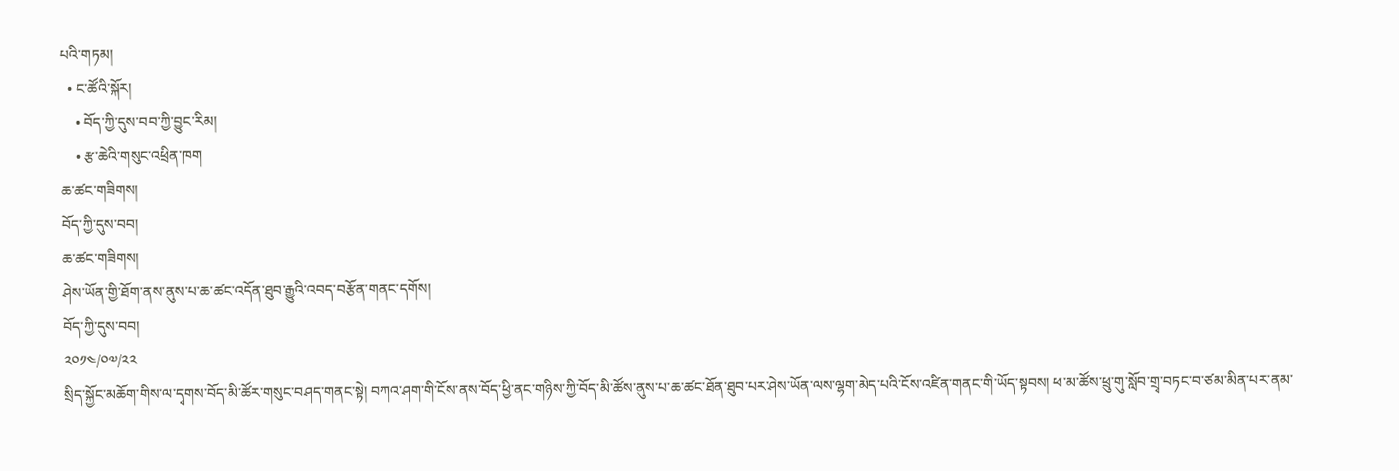པའི་གཏམ།
  • ང་ཚོའི་སྐོར།
    • བོད་ཀྱི་དུས་བབ་ཀྱི་བྱུང་རིམ།
    • རྩ་ཆེའི་གསུང་འཕྲིན་ཁག
ཆ་ཚང་གཟིགས།
བོད་ཀྱི་དུས་བབ།
ཆ་ཚང་གཟིགས།
ཤེས་ཡོན་གྱི་ཐོག་ནས་ནུས་པ་ཆ་ཚང་འདོན་ཐུབ་རྒྱུའི་འབད་བརྩོན་གནང་དགོས།
བོད་ཀྱི་དུས་བབ།
༢༠༡༤/༠༧/༢༢
སྲིད་སྐྱོང་མཆོག་གིས་ལ་དྭགས་བོད་མི་ཚོར་གསུང་བཤད་གནང་སྟེ། བཀའ་ཤག་གི་ངོས་ནས་བོད་ཕྱི་ནང་གཉིས་ཀྱི་བོད་མི་ཚོས་ནུས་པ་ཆ་ཚང་ཐོན་ཐུབ་པར་ཤེས་ཡོན་ལས་ལྷག་མེད་པའི་ངོས་འཛིན་གནང་གི་ཡོད་སྟབས། ཕ་མ་ཚོས་ཕྲུ་གུ་སློབ་གྲྭ་བཏང་བ་ཙམ་མིན་པར་ནམ་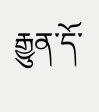རྒྱུན་དོ་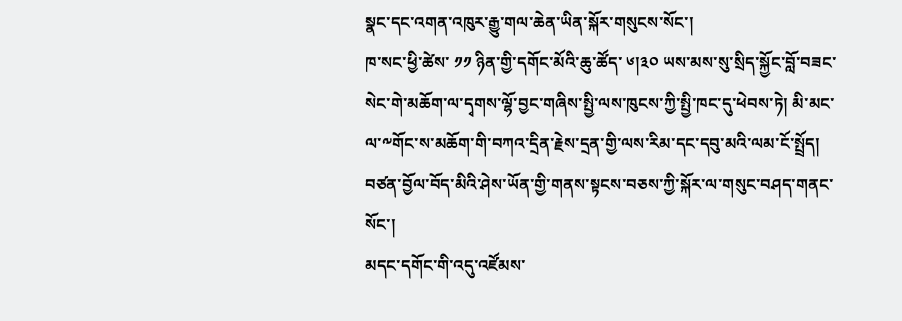སྣང་དང་འགན་འཁུར་རྒྱུ་གལ་ཆེན་ཡིན་སྐོར་གསུངས་སོང་།
ཁ་སང་ཕྱི་ཚེས་ ༡༡ ཉིན་གྱི་དགོང་མོའི་ཆུ་ཚོད་ ༦།༣༠ ཡས་མས་སུ་སྲིད་སྐྱོང་བློ་བཟང་སེང་གེ་མཆོག་ལ་དྭགས་ལྷོ་བྱང་གཞིས་སྤྱི་ལས་ཁུངས་ཀྱི་སྤྱི་ཁང་དུ་ཕེབས་ཏེ། མི་མང་ལ་༸གོང་ས་མཆོག་གི་བཀའ་དྲིན་རྗེས་དྲན་གྱི་ལས་རིམ་དང་དབུ་མའི་ལམ་ངོ་སྤྲོད། བཙན་བྱོལ་བོད་མིའི་ཤེས་ཡོན་གྱི་གནས་སྟངས་བཅས་ཀྱི་སྐོར་ལ་གསུང་བཤད་གནང་སོང་།
མདང་དགོང་གི་འདུ་འཛོམས་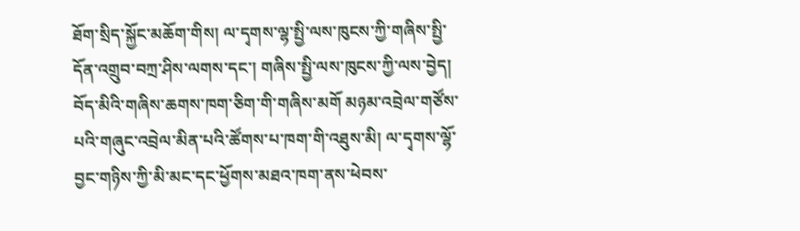ཐོག་སྲིད་སྐྱོང་མཆོག་གིས། ལ་དྭགས་ལྷ་སྤྱི་ལས་ཁུངས་ཀྱི་གཞིས་སྤྱི་དོན་འགྲུབ་བཀྲ་ཤིས་ལགས་དང་། གཞིས་སྤྱི་ལས་ཁུངས་ཀྱི་ལས་བྱེད། བོད་མིའི་གཞིས་ཆགས་ཁག་ཅིག་གི་གཞིས་མགོ མཉམ་འབྲེལ་གཙོས་པའི་གཞུང་འབྲེལ་མིན་པའི་ཚོགས་པ་ཁག་གི་འཐུས་མི། ལ་དྭགས་ལྷོ་བྱང་གཉིས་ཀྱི་མི་མང་དང་ཕྱོགས་མཐའ་ཁག་ནས་ཕེབས་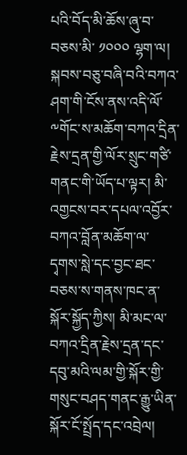པའི་བོད་མི་ཆོས་ཞུ་བ་བཅས་མི་ ༡༠༠༠ ལྷག་ལ། སྐབས་བཅུ་བཞི་བའི་བཀའ་ཤག་གི་ངོས་ནས་འདི་ལོ་༸གོང་ས་མཆོག་བཀའ་དྲིན་རྗེས་དྲན་གྱི་ལོར་སྲུང་གཙི་གནང་གི་ཡོད་པ་ལྟར། མི་འགྱངས་བར་དཔལ་འབྱོར་བཀའ་བློན་མཆོག་ལ་དྭགས་སླེ་དང་བྱང་ཐང་བཅས་ས་གནས་ཁང་ན་སྐོར་སྐྱོད་ཀྱིས། མི་མང་ལ་བཀའ་དྲིན་རྗེས་དྲན་དང་དབུ་མའི་ལམ་གྱི་སྐོར་གྱི་གསུང་བཤད་གནང་རྒྱུ་ཡིན་སྐོར་ངོ་སྤྲོད་དང་འབྲེལ།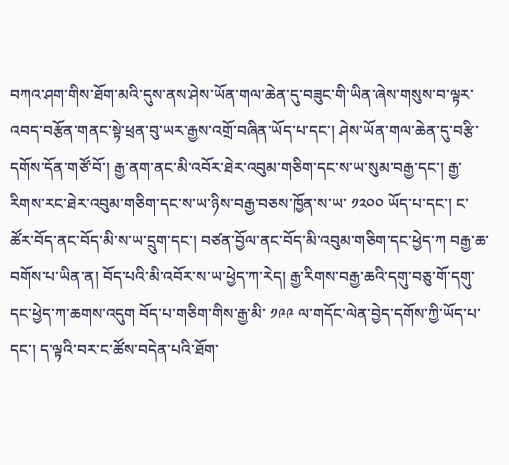བཀའ་ཤག་གིས་ཐོག་མའི་དུས་ནས་ཤེས་ཡོན་གལ་ཆེན་དུ་བཟུང་གི་ཡིན་ཞེས་གསུས་བ་ལྟར་འབད་བརྩོན་གནང་སྟེ་ཕྲན་བུ་ཡར་རྒྱས་འགྲོ་བཞིན་ཡོད་པ་དང་། ཤེས་ཡོན་གལ་ཆེན་དུ་བརྩི་དགོས་དོན་གཙོ་བོ་། རྒྱ་ནག་ནང་མི་འབོར་ཐེར་འབུམ་གཅིག་དང་ས་ཡ་སུམ་བརྒྱ་དང་། རྒྱ་རིགས་རང་ཐེར་འབུམ་གཅིག་དང་ས་ཡ་ཉིས་བརྒྱ་བཅས་ཁྱོན་ས་ཡ་ ༡༢༠༠ ཡོད་པ་དང་། ང་ཚོར་བོད་ནང་བོད་མི་ས་ཡ་དྲུག་དང་། བཙན་བྱོལ་ནང་བོད་མི་འབུམ་གཅིག་དང་ཕྱེད་ཀ བརྒྱ་ཆ་བགོས་པ་ཡིན་ན། བོད་པའི་མི་འབོར་ས་ཡ་ཕྱེད་ཀ་རེད། རྒྱ་རིགས་བརྒྱ་ཆའི་དགུ་བཅུ་གོ་དགུ་དང་ཕྱེད་ཀ་ཆགས་འདུག བོད་པ་གཅིག་གིས་རྒྱ་མི་ ༡༩༩ ལ་གདོང་ལེན་བྱེད་དགོས་ཀྱི་ཡོད་པ་དང་། ད་ལྟའི་བར་ང་ཚོས་བདེན་པའི་ཐོག་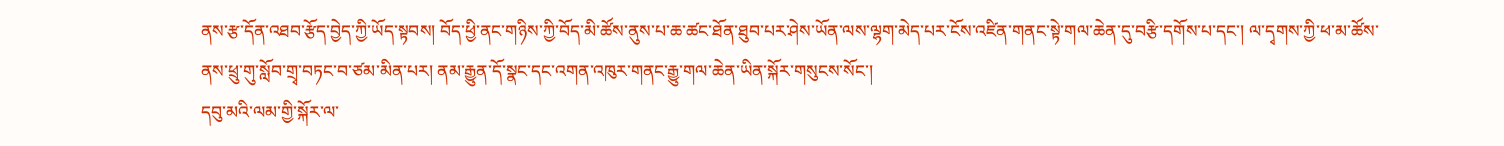ནས་རྩ་དོན་འཐབ་རྩོད་བྱེད་ཀྱི་ཡོད་སྟབས། བོད་ཕྱི་ནང་གཉིས་ཀྱི་བོད་མི་ཚོས་ནུས་པ་ཆ་ཚང་ཐོན་ཐུབ་པར་ཤེས་ཡོན་ལས་ལྷག་མེད་པར་ངོས་འཛིན་གནང་སྟེ་གལ་ཆེན་དུ་བརྩི་དགོས་པ་དང་། ལ་དྭགས་ཀྱི་ཕ་མ་ཚོས་ནས་ཕྲུ་གུ་སློབ་གྲྭ་བཏང་བ་ཙམ་མིན་པར། ནམ་རྒྱུན་དོ་སྣང་དང་འགན་འཁུར་གནང་རྒྱུ་གལ་ཆེན་ཡིན་སྐོར་གསུངས་སོང་།
དབུ་མའི་ལམ་གྱི་སྐོར་ལ་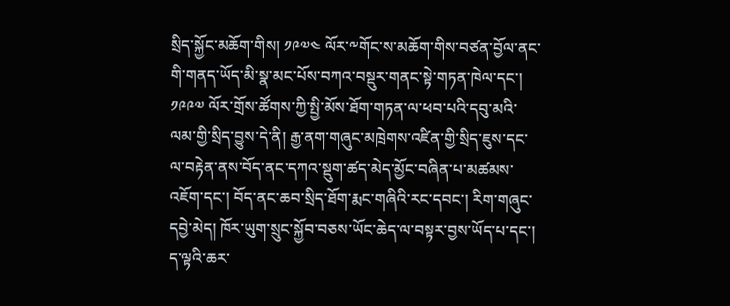སྲིད་སྐྱོང་མཆོག་གིས། ༡༩༧༤ ལོར་༸གོང་ས་མཆོག་གིས་བཙན་བྱོལ་ནང་གི་གནད་ཡོད་མི་སྣ་མང་པོས་བཀའ་བསྡུར་གནང་སྟེ་གཏན་ཁེལ་དང་། ༡༩༩༧ ལོར་གྲོས་ཚོགས་ཀྱི་སྤྱི་མོས་ཐོག་གཏན་ལ་ཕབ་པའི་དབུ་མའི་ལམ་གྱི་སྲིད་བྱུས་དེ་ནི། རྒྱ་ནག་གཞུང་མཁྲེགས་འཛིན་གྱི་སྲིད་ཇུས་དང་ལ་བརྟེན་ནས་བོད་ནང་དཀའ་སྡུག་ཚད་མེད་མྱོང་བཞིན་པ་མཚམས་འཇོག་དང་། བོད་ནང་ཆབ་སྲིད་ཐོག་རྨང་གཞིའི་རང་དབང་། རིག་གཞུང་དབྱེ་མེད། ཁོར་ཡུག་སྲུང་སྐྱོབ་བཅས་ཡོང་ཆེད་ལ་བསྟར་བྱས་ཡོད་པ་དང་། ད་ལྟའི་ཆར་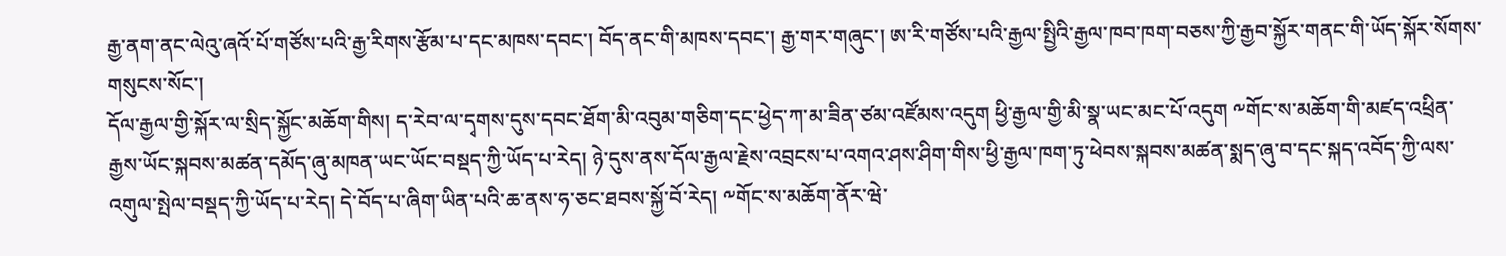རྒྱ་ནག་ནང་ལེའུ་ཞའོ་པོ་གཙོས་པའི་རྒྱ་རིགས་རྩོམ་པ་དང་མཁས་དབང་། བོད་ནང་གི་མཁས་དབང་། རྒྱ་གར་གཞུང་། ཨ་རི་གཙོས་པའི་རྒྱལ་སྤྱིའི་རྒྱལ་ཁབ་ཁག་བཅས་ཀྱི་རྒྱབ་སྐྱོར་གནང་གི་ཡོད་སྐོར་སོགས་གསུངས་སོང་།
དོལ་རྒྱལ་གྱི་སྐོར་ལ་སྲིད་སྐྱོང་མཆོག་གིས། ད་རེབ་ལ་དྭགས་དུས་དབང་ཐོག་མི་འབུམ་གཅིག་དང་ཕྱེད་ཀ་མ་ཟིན་ཙམ་འཛོམས་འདུག ཕྱི་རྒྱལ་གྱི་མི་སྣ་ཡང་མང་པོ་འདུག ༸གོང་ས་མཆོག་གི་མཛད་འཕྲིན་རྒྱས་ཡོང་སྐབས་མཚན་དམོད་ཞུ་མཁན་ཡང་ཡོང་བསྡད་ཀྱི་ཡོད་པ་རེད། ཉེ་དུས་ནས་དོལ་རྒྱལ་རྗེས་འབྲངས་པ་འགའ་ཤས་ཤིག་གིས་ཕྱི་རྒྱལ་ཁག་ཏུ་ཕེབས་སྐབས་མཚན་སྨད་ཞུ་བ་དང་སྐད་འབོད་ཀྱི་ལས་འགུལ་སྤེལ་བསྡད་ཀྱི་ཡོད་པ་རེད། དེ་བོད་པ་ཞིག་ཡིན་པའི་ཆ་ནས་ཧ་ཅང་ཐབས་སྐྱོ་བོ་རེད། ༸གོང་ས་མཆོག་ནོར་ཝེ་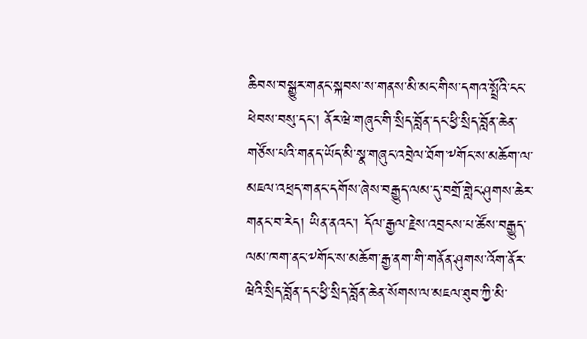ཆིབས་བསྒྱུར་གནང་སྐབས་ས་གནས་མི་མང་གིས་དགའ་སྤྲོའི་ངང་ཕེབས་བསུ་དང་། ནོར་ཝེ་གཞུང་གི་སྲིད་བློན་དང་ཕྱི་སྲིད་བློན་ཆེན་གཙོས་པའི་གནད་ཡོད་མི་སྣ་གཞུང་འབྲེལ་ཐོག་༸གོང་ས་མཆོག་ལ་མཇལ་འཕྲད་གནང་དགོས་ཞེས་བརྒྱུད་ལམ་དུ་བགྲོ་གླེང་ཤུགས་ཆེར་གནང་བ་རེད། ཡིན་ནའང་། དོལ་རྒྱལ་རྗེས་འབྲངས་པ་ཚོས་བརྒྱུད་ལམ་ཁག་ནང་༸གོང་ས་མཆོག་རྒྱ་ནག་གི་གནོན་ཤུགས་འོག་ནོར་ཝེའི་སྲིད་བློན་དང་ཕྱི་སྲིད་བློན་ཆེན་སོགས་ལ་མཇལ་ཐུབ་ཀྱི་མི་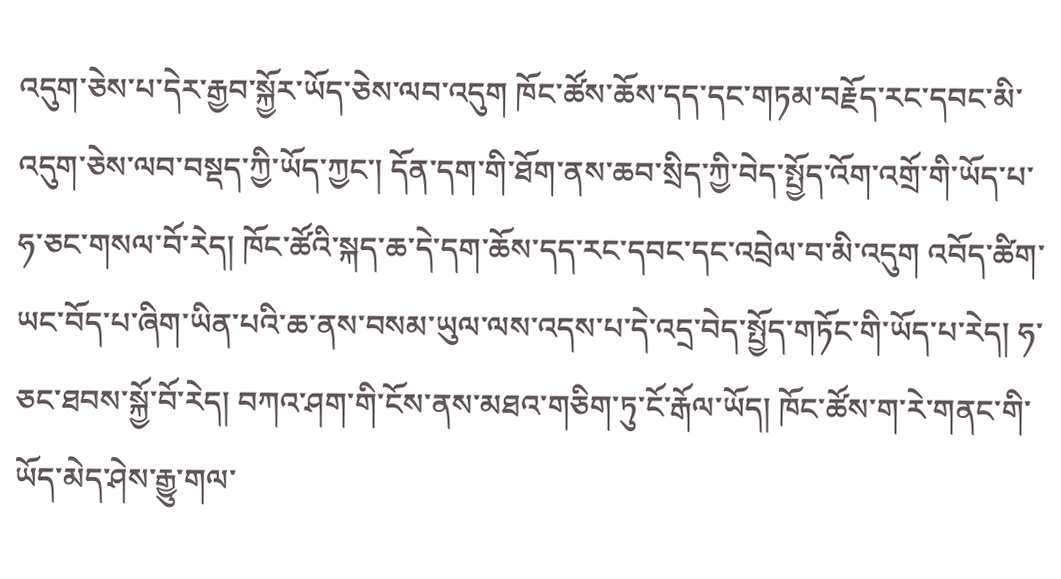འདུག་ཅེས་པ་དེར་རྒྱབ་སྐྱོར་ཡོད་ཅེས་ལབ་འདུག ཁོང་ཚོས་ཆོས་དད་དང་གཏམ་བརྗོད་རང་དབང་མི་འདུག་ཅེས་ལབ་བསྡད་ཀྱི་ཡོད་ཀྱང་། དོན་དག་གི་ཐོག་ནས་ཆབ་སྲིད་ཀྱི་བེད་སྤྱོད་འོག་འགྲོ་གི་ཡོད་པ་ཧ་ཅང་གསལ་བོ་རེད། ཁོང་ཚོའི་སྐད་ཆ་དེ་དག་ཆོས་དད་རང་དབང་དང་འབྲེལ་བ་མི་འདུག འབོད་ཚིག་ཡང་བོད་པ་ཞིག་ཡིན་པའི་ཆ་ནས་བསམ་ཡུལ་ལས་འདས་པ་དེ་འདྲ་བེད་སྤྱོད་གཏོང་གི་ཡོད་པ་རེད། ཧ་ཅང་ཐབས་སྐྱོ་བོ་རེད། བཀའ་ཤག་གི་ངོས་ནས་མཐའ་གཅིག་ཏུ་ངོ་རྒོལ་ཡོད། ཁོང་ཚོས་ག་རེ་གནང་གི་ཡོད་མེད་ཤེས་རྒྱུ་གལ་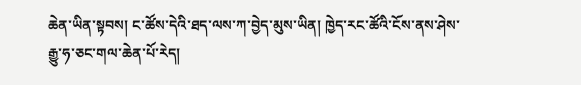ཆེན་ཡིན་སྟབས། ང་ཚོས་དེའི་ཐད་ལས་ཀ་བྱེད་མུས་ཡིན། ཁྱེད་རང་ཚོའི་ངོས་ནས་ཤེས་རྒྱུ་ཧ་ཅང་གལ་ཆེན་པོ་རེད།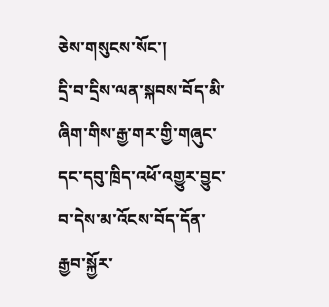ཅེས་གསུངས་སོང་།
དྲི་བ་དྲིས་ལན་སྐབས་བོད་མི་ཞིག་གིས་རྒྱ་གར་གྱི་གཞུང་དང་དབུ་ཁྲིད་འཕོ་འགྱུར་བྱུང་བ་དེས་མ་འོངས་བོད་དོན་རྒྱབ་སྐྱོར་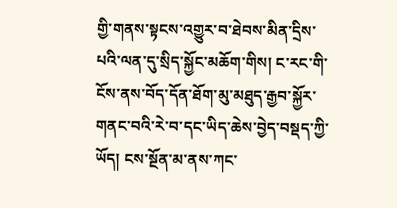གྱི་གནས་སྟངས་འགྱུར་བ་ཐེབས་མིན་དྲིས་པའི་ལན་དུ་སྲིད་སྐྱོང་མཆོག་གིས། ང་རང་གི་ངོས་ནས་བོད་དོན་ཐོག་མུ་མཐུད་རྒྱབ་སྐྱོར་གནང་བའི་རེ་བ་དང་ཡིད་ཆེས་བྱེད་བསྡད་ཀྱི་ཡོད། ངས་སྔོན་མ་ནས་ཀང་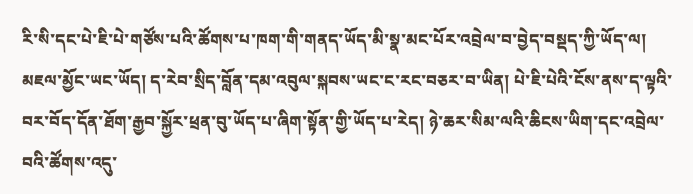རི་སི་དང་པེ་ཇི་པེ་གཙོས་པའི་ཚོགས་པ་ཁག་གི་གནད་ཡོད་མི་སྣ་མང་པོར་འབྲེལ་བ་བྱེད་བསྡད་ཀྱི་ཡོད་ལ། མཇལ་མྱོང་ཡང་ཡོད། ད་རེབ་སྲིད་བློན་དམ་འབུལ་སྐབས་ཡང་ང་རང་བཅར་བ་ཡིན། པེ་ཇི་པེའི་ངོས་ནས་ད་ལྟའི་བར་བོད་དོན་ཐོག་རྒྱབ་སྐྱོར་ཕྲན་བུ་ཡོད་པ་ཞིག་སྟོན་གྱི་ཡོད་པ་རེད། ཉེ་ཆར་སིམ་ལའི་ཆིངས་ཡིག་དང་འབྲེལ་བའི་ཚོགས་འདུ་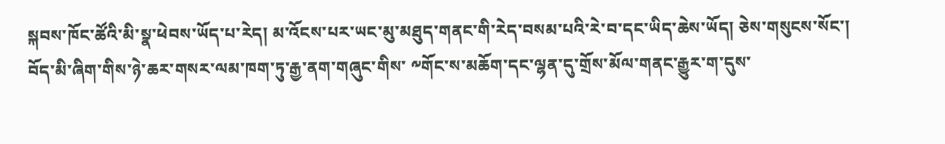སྐབས་ཁོང་ཚོའི་མི་སྣ་ཕེབས་ཡོད་པ་རེད། མ་འོངས་པར་ཡང་མུ་མཐུད་གནང་གི་རེད་བསམ་པའི་རེ་བ་དང་ཡིད་ཆེས་ཡོད། ཅེས་གསུངས་སོང་།
བོད་མི་ཞིག་གིས་ཉེ་ཆར་གསར་ལམ་ཁག་ཏུ་རྒྱ་ནག་གཞུང་གིས་ ༸གོང་ས་མཆོག་དང་ལྷན་དུ་གྲོས་མོལ་གནང་རྒྱུར་ག་དུས་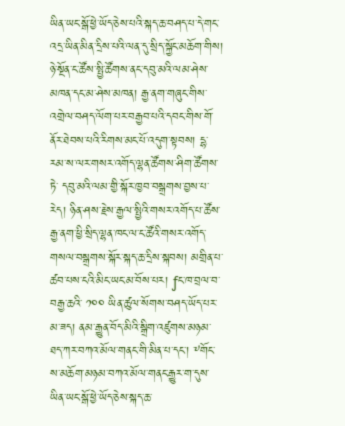ཡིན་ཡང་སྒོ་ཕྱེ་ཡོད་ཅེས་པའི་སྐད་ཆ་བཤད་པ་དེ་གང་འདྲ་ཡིན་མིན་དྲིས་པའི་ལན་དུ་སྲིད་སྐྱོང་མཆོག་གིས། ཉེ་སྔོན་ང་ཚོས་སྤྱི་ཚོགས་ནང་དབུ་མའི་ལམ་ཤེས་མཁན་དང་མ་ཤེས་མཁན། རྒྱ་ནག་གཞུང་གིས་འགྲེལ་བཤད་ལོག་པར་བརྒྱབ་པའི་དབང་གིས་གོ་ནོར་ཐེབས་པའི་རིགས་མང་པོ་འདུག་སྟབས། དྷ་རམ་ས་ལར་གསར་འགོད་ལྷན་ཚོགས་ཤིག་ཚོགས་ཏེ་ དབུ་མའི་ལམ་གྱི་སྐོར་ཁྱབ་བསྒྲགས་བྱས་པ་རེད། ཉིན་ཤས་རྗེས་རྒྱལ་སྤྱིའི་གསར་འགོད་པ་ཚོས་རྒྱ་ནག་ཕྱི་སྲིད་ལྷན་ཁང་ལ་ང་ཚོའི་གསར་འགོད་གསལ་བསྒྲགས་སྐོར་སྐད་ཆ་དྲིས་སྐབས། མགྲིན་པ་ཚབ་པས་ངའི་མིང་ཡང་མ་བོས་པར། ƒང་ཁ་བྲལ་བ་བརྒྱ་ཆའི་ ༡༠༠ ཡིན་ཚུལ་སོགས་བཤད་ཡོད་པར་མ་ཟད། ནམ་རྒྱུན་བོད་མིའི་སྒྲིག་འཛུགས་མཉམ་ཐད་ཀར་བཀའ་མོལ་གནང་གི་མིན་པ་དང་། ༸གོང་ས་མཆོག་མཉམ་བཀའ་མོལ་གནང་རྒྱུར་ག་དུས་ཡིན་ཡང་སྒོ་ཕྱེ་ཡོད་ཅེས་སྐད་ཆ་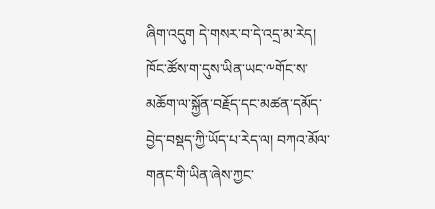ཞིག་འདུག དེ་གསར་བ་དེ་འདྲ་མ་རེད། ཁོང་ཚོས་ག་དུས་ཡིན་ཡང་༸གོང་ས་མཆོག་ལ་སྐྱོན་བརྗོད་དང་མཚན་དམོད་བྱེད་བསྡད་ཀྱི་ཡོད་པ་རེད་ལ། བཀའ་མོལ་གནང་གི་ཡིན་ཞེས་ཀྱང་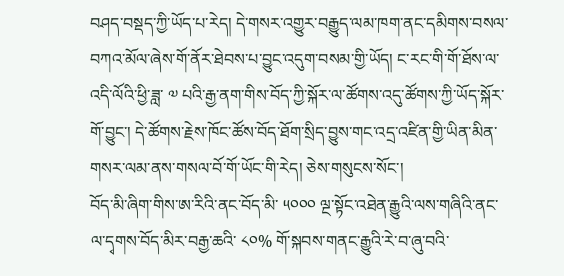བཤད་བསྡད་ཀྱི་ཡོད་པ་རེད། དེ་གསར་འགྱུར་བརྒྱུད་ལམ་ཁག་ནང་དམིགས་བསལ་བཀའ་མོལ་ཞེས་གོ་ནོར་ཐེབས་པ་བྱུང་འདུག་བསམ་གྱི་ཡོད། ང་རང་གི་གོ་ཐོས་ལ་འདི་ལོའི་ཕྱི་ཟླ་ ༧ པའི་རྒྱ་ནག་གིས་བོད་ཀྱི་སྐོར་ལ་ཚོགས་འདུ་ཚོགས་ཀྱི་ཡོད་སྐོར་གོ་བྱུང་། དེ་ཚོགས་རྗེས་ཁོང་ཚོས་བོད་ཐོག་སྲིད་བྱུས་གང་འདྲ་འཛིན་གྱི་ཡིན་མིན་གསར་ལམ་ནས་གསལ་བོ་གོ་ཡོང་གི་རེད། ཅེས་གསུངས་སོང་།
བོད་མི་ཞིག་གིས་ཨ་རིའི་ནང་བོད་མི་ ༥༠༠༠ ལྔ་སྟོང་འཐེན་རྒྱུའི་ལས་གཞིའི་ནང་ལ་དྭགས་བོད་མིར་བརྒྱ་ཆའི་ ༨༠% གོ་སྐབས་གནང་རྒྱུའི་རེ་བ་ཞུ་བའི་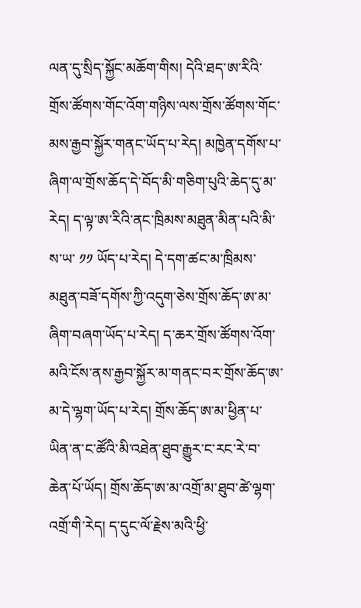ལན་དུ་སྲིད་སྐྱོང་མཆོག་གིས། དེའི་ཐད་ཨ་རིའི་གྲོས་ཚོགས་གོང་འོག་གཉིས་ལས་གྲོས་ཚོགས་གོང་མས་རྒྱབ་སྐྱོར་གནང་ཡོད་པ་རེད། མཁྱེན་དགོས་པ་ཞིག་ལ་གྲོས་ཆོད་དེ་བོད་མི་གཅིག་པུའི་ཆེད་དུ་མ་རེད། ད་ལྟ་ཨ་རིའི་ནང་ཁྲིམས་མཐུན་མིན་པའི་མི་ས་ཡ་ ༡༡ ཡོད་པ་རེད། དེ་དག་ཚང་མ་ཁྲིམས་མཐུན་བཟོ་དགོས་ཀྱི་འདུག་ཅེས་གྲོས་ཆོད་ཨ་མ་ཞིག་བཞག་ཡོད་པ་རེད། ད་ཆར་གྲོས་ཚོགས་འོག་མའི་ངོས་ནས་རྒྱབ་སྐྱོར་མ་གནང་བར་གྲོས་ཆོད་ཨ་མ་དེ་ལྷག་ཡོད་པ་རེད། གྲོས་ཆོད་ཨ་མ་ཕྱིན་པ་ཡིན་ན་ང་ཚོའི་མི་འཐེན་ཐུབ་རྒྱུར་ང་རང་རེ་བ་ཆེན་པོ་ཡོད། གྲོས་ཆོད་ཨ་མ་འགྲོ་མ་ཐུབ་ཚེ་ལྷག་འགྲོ་གི་རེད། ད་དུང་ལོ་རྗེས་མའི་ཕྱི་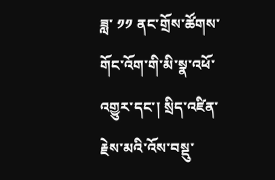ཟླ་ ༡༡ ནང་གྲོས་ཚོགས་གོང་འོག་གི་མི་སྣ་འཕོ་འགྱུར་དང་། སྲིད་འཛིན་རྗེས་མའི་འོས་བསྡུ་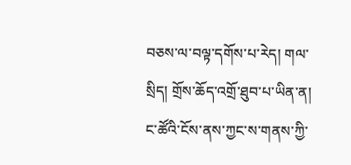བཅས་ལ་བལྟ་དགོས་པ་རེད། གལ་སྲིད། གྲོས་ཆོད་འགྲོ་ཐུབ་པ་ཡིན་ན། ང་ཚོའི་ངོས་ནས་ཀྱང་ས་གནས་ཀྱི་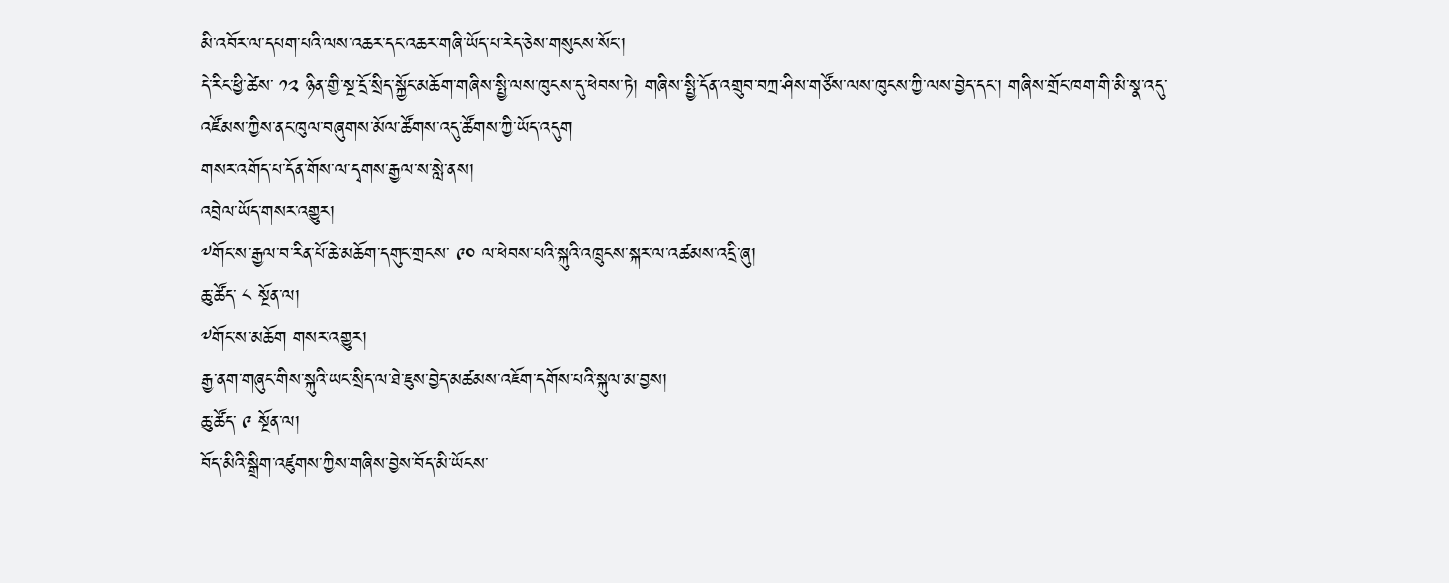མི་འབོར་ལ་དཔག་པའི་ལས་འཆར་དང་འཆར་གཞི་ཡོད་པ་རེད་ཅེས་གསུངས་སོང་།
དེ་རིང་ཕྱི་ཚེས་ ༡༢ ཉིན་གྱི་སྔ་དྲོ་སྲིད་སྐྱོང་མཆོག་གཞིས་སྤྱི་ལས་ཁུངས་དུ་ཕེབས་ཏེ། གཞིས་སྤྱི་དོན་འགྲུབ་བཀྲ་ཤིས་གཙོས་ལས་ཁུངས་ཀྱི་ལས་བྱེད་དང་། གཞིས་གྲོང་ཁག་གི་མི་སྣ་འདུ་འཛོམས་ཀྱིས་ནང་ཁུལ་བཞུགས་མོལ་ཚོགས་འདུ་ཚོགས་ཀྱི་ཡོད་འདུག
གསར་འགོད་པ་དོན་གོས་ལ་དྭགས་རྒྱལ་ས་སླེ་ནས།
འབྲེལ་ཡོད་གསར་འགྱུར།
༸གོང་ས་རྒྱལ་བ་རིན་པོ་ཆེ་མཆོག་དགུང་གྲངས་ ༩༠ ལ་ཕེབས་པའི་སྐུའི་འཁྲུངས་སྐར་ལ་འཚམས་འདྲི་ཞུ།
ཆུ་ཚོད་ ༨ སྔོན་ལ།
༸གོང་ས་མཆོག གསར་འགྱུར།
རྒྱ་ནག་གཞུང་གིས་སྐུའི་ཡང་སྲིད་ལ་ཐེ་ཇུས་བྱེད་མཚམས་འཇོག་དགོས་པའི་སྐུལ་མ་བྱས།
ཆུ་ཚོད་ ༩ སྔོན་ལ།
བོད་མིའི་སྒྲིག་འཛུགས་ཀྱིས་གཞིས་བྱེས་བོད་མི་ཡོངས་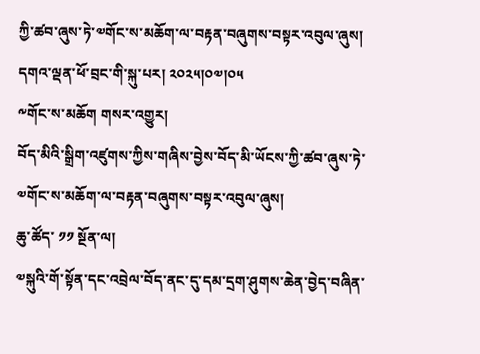ཀྱི་ཚབ་ཞུས་ཏེ་༧གོང་ས་མཆོག་ལ་བརྟན་བཞུགས་བསྟར་འབུལ་ཞུས། དགའ་ལྡན་ཕོ་བྲང་གི་སྐུ་པར། ༢༠༢༥།༠༧།༠༥
༸གོང་ས་མཆོག གསར་འགྱུར།
བོད་མིའི་སྒྲིག་འཛུགས་ཀྱིས་གཞིས་བྱེས་བོད་མི་ཡོངས་ཀྱི་ཚབ་ཞུས་ཏེ་༧གོང་ས་མཆོག་ལ་བརྟན་བཞུགས་བསྟར་འབུལ་ཞུས།
ཆུ་ཚོད་ ༡༡ སྔོན་ལ།
༧སྐུའི་གོ་སྟོན་དང་འབྲེལ་བོད་ནང་དུ་དམ་དྲག་ཤུགས་ཆེན་བྱེད་བཞིན་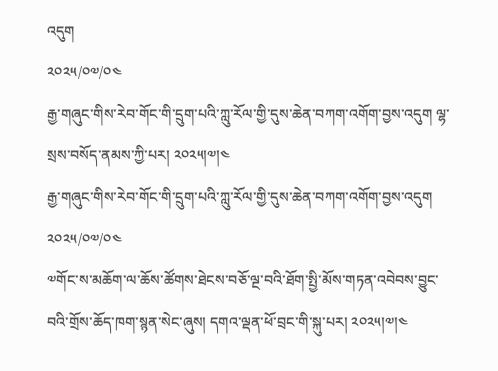འདུག
༢༠༢༥/༠༧/༠༤
རྒྱ་གཞུང་གིས་རེབ་གོང་གི་དྲུག་པའི་ཀླུ་རོལ་གྱི་དུས་ཆེན་བཀག་འགོག་བྱས་འདུག ལྷ་སྲས་བསོད་ནམས་ཀྱི་པར། ༢༠༢༥།༧།༤
རྒྱ་གཞུང་གིས་རེབ་གོང་གི་དྲུག་པའི་ཀླུ་རོལ་གྱི་དུས་ཆེན་བཀག་འགོག་བྱས་འདུག
༢༠༢༥/༠༧/༠༤
༧གོང་ས་མཆོག་ལ་ཆོས་ཚོགས་ཐེངས་བཅོ་ལྔ་བའི་ཐོག་སྤྱི་མོས་གཏན་འབེབས་བྱུང་བའི་གྲོས་ཆོད་ཁག་སྙན་སེང་ཞུས། དགའ་ལྡན་ཕོ་བྲང་གི་སྐུ་པར། ༢༠༢༥།༧།༤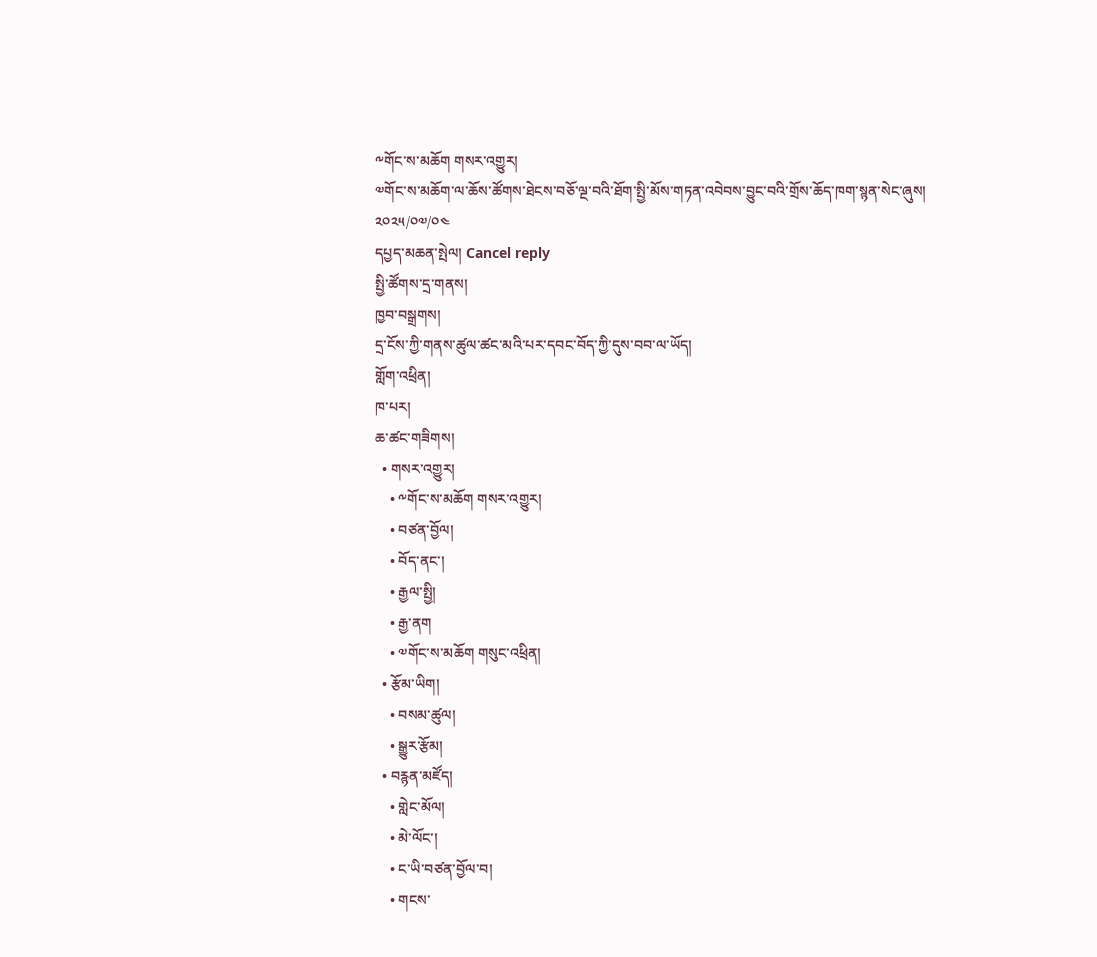༸གོང་ས་མཆོག གསར་འགྱུར།
༧གོང་ས་མཆོག་ལ་ཆོས་ཚོགས་ཐེངས་བཅོ་ལྔ་བའི་ཐོག་སྤྱི་མོས་གཏན་འབེབས་བྱུང་བའི་གྲོས་ཆོད་ཁག་སྙན་སེང་ཞུས།
༢༠༢༥/༠༧/༠༤
དཔྱད་མཆན་སྤེལ། Cancel reply
སྤྱི་ཚོགས་དྲ་གནས།
ཁྱབ་བསྒྲགས།
དྲ་ངོས་ཀྱི་གནས་ཚུལ་ཚང་མའི་པར་དབང་བོད་ཀྱི་དུས་བབ་ལ་ཡོད།
གློག་འཕྲིན།
ཁ་པར།
ཆ་ཚང་གཟིགས།
  • གསར་འགྱུར།
    • ༸གོང་ས་མཆོག གསར་འགྱུར།
    • བཙན་བྱོལ།
    • བོད་ནང་།
    • རྒྱལ་སྤྱི།
    • རྒྱ་ནག
    • ༧གོང་ས་མཆོག གསུང་འཕྲིན།
  • རྩོམ་ཡིག།
    • བསམ་ཚུལ།
    • སྒྱུར་རྩོམ།
  • བརྙན་མཛོད།
    • གླེང་མོལ།
    • མེ་ལོང་།
    • ང་ཡི་བཙན་བྱོལ་བ།
    • གངས་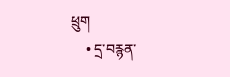ཕྲུག
    • དྲ་བརྙན་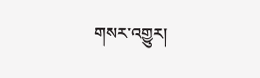གསར་འགྱུར།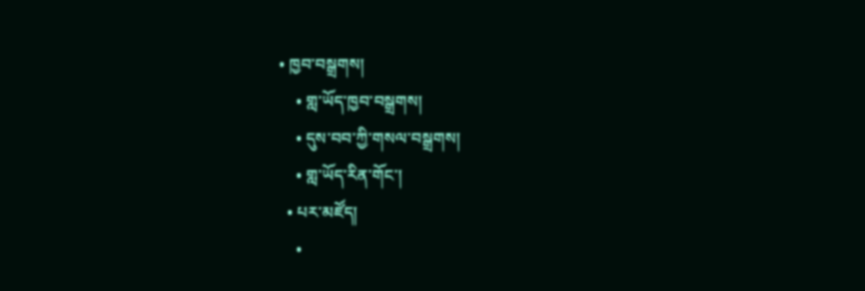• ཁྱབ་བསྒྲགས།
    • གླ་ཡོད་ཁྱབ་བསྒྲགས།
    • དུས་བབ་ཀྱི་གསལ་བསྒྲགས།
    • གླ་ཡོད་རིན་གོང་།
  • པར་མཛོད།
    •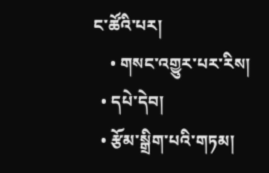ང་ཚོའི་པར།
    • གསང་འགྱུར་པར་རིས།
  • དཔེ་དེབ།
  • རྩོམ་སྒྲིག་པའི་གཏམ།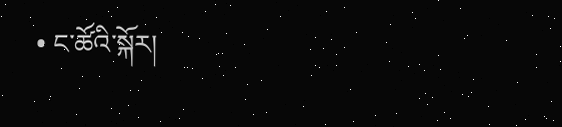• ང་ཚོའི་སྐོར།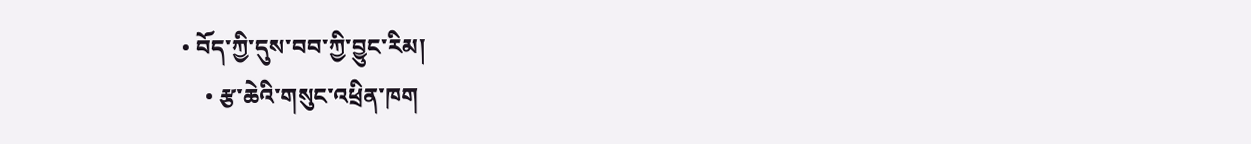• བོད་ཀྱི་དུས་བབ་ཀྱི་བྱུང་རིམ།
    • རྩ་ཆེའི་གསུང་འཕྲིན་ཁག